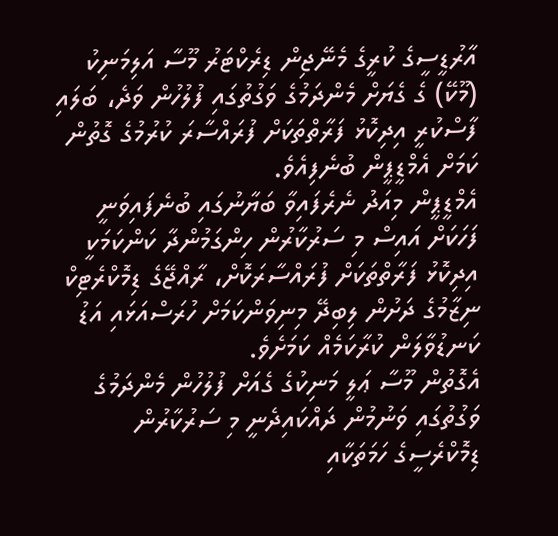އާރުޑީސީގެ ކުރީގެ މެނޭޖިން ޑިރެކްޓަރު މޫސާ އަލިމަނިކު (މޫކޭ) ގެ ގެޔަށް މެންދަމުގެ ވަގުތުގައި ފުލުހުން ވަދެ، ބަލައި ފާސްކުރީ އިދިކޮޅު ފަރާތްތަކަށް ފުރައްސާރަ ކުރުމުގެ ގޮތުން ކަމަށް އެމްޑީޕީން ބުނެފިއެވެ.
އެމްޑީޕީން މިއަދު ނެރެފައިވާ ބަޔާނުގައި ބުނެފައިވަނީ ފަހަކަށް އައިސް މި ސަރުކާރުން ހިންގަމުންދާ ކަންކަމަކީ އިދިކޮޅު ފަރާތްތަކަށް ފުރައްސާރަކޮށް، ރާއްޖޭގެ ޑިމޮކްރެޓިކް ނިޒާމުގެ ދަށުން ލިބިދޭ މިނިވަންކަމަށް ހުރަސްއަޅައި އަޑު ކަނޑުވާލަން ކުރާކަމެއް ކަމަށެވެ.
އެގޮތުން މޫސާ ޢަލީ މަނިކުގެ ގެއަށް ފުލުހުން މެންދަމުގެ ވަގުތުގައި ވަނުމުން ދައްކައިދެނީ މި ސަރުކާރުން ޑިމޮކްރެސީގެ ހަމަތަކާއި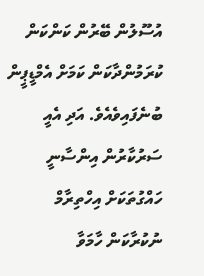އުސޫލުން ބޭރުން ކަންކަން ކުރަމުންދާކަން ކަމަށް އެމްޑީޕީން ބުނެފައިވެއެވެ. އަދި އެއީ ސަރުކާރުން އިންސާނީ ހައްގުތަކަށް އިހްތިރާމް ނުކުރާކަން ހާމަވާ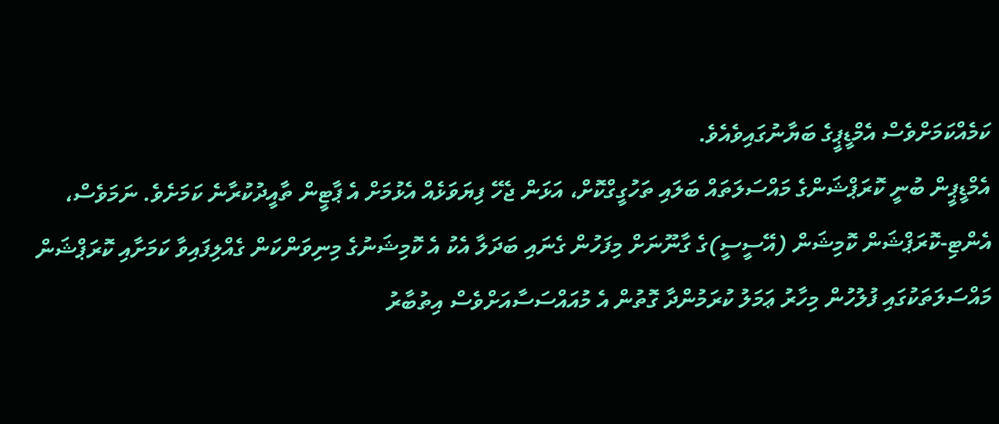ކަމެއްކަމަށްވެސް އެމްޑީޕީގެ ބަޔާނުގައިވެއެވެ.
އެމްޑީޕީން ބުނީ ކޮރަޕްޝަންގެ މައްސަލަތައް ބަލައި ތަހުގީގްކޮށް، އަޅަން ޖެހޭ ފިޔަވަޅެއް އެޅުމަށް އެ ޕާޓީން ތާއީދުކުރާނެ ކަމަށެވެ. ނަމަވެސް، އެންޓި-ކޮރަޕްޝަން ކޮމިޝަން (އޭސީސީ)ގެ ގާނޫނަށް މިފަހުން ގެނައި ބަދަލާ އެކު އެ ކޮމިޝަނުގެ މިނިވަންކަން ގެއްލިފައިވާ ކަމަށާއި ކޮރަޕްޝަން މައްސަލަތަކުގައި ފުލުހުން މިހާރު ޢަމަލު ކުރަމުންދާ ގޮތުން އެ މުއައްސަސާއަށްވެސް އިތުބާރު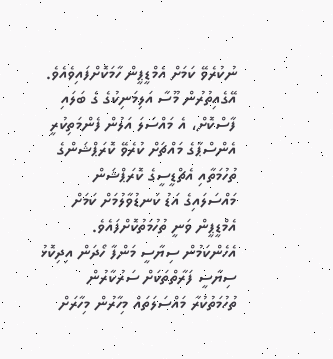ނުކުރެވޭ ކަމަށް އެމްޑީޕީން ހާމަކޮށްފައިވެއެވެ.
އޭގެއިތުރުން މޫސާ އަލިމަނިކުގެ ގެ ބަލައި ފާސްކޮށް، އެ މައްސަލަ އަލުން ފެންމަތިކުރީ އެންސްޕާގެ މައްޗަށް ކުރެވޭ ކޮރަޕްޝަންގެ ތުހުމަތާއި އެޗްޑީސީގެ ކޮރަޕްޝަން މައްސަލައިގެ އަޑު ކަނޑުވާލުމަށް ކަމަށް އެމްޑީޕީން ވަނީ ތުހުމަތުކޮށްފައެވެ.
އެހެންކަމުން ސިޔާސީ މަންފާ ހޯދަން އިދިކޮޅު ސިޔާސީ ފަރާތްތަކަށް ސަރުކާރުން ތުހުމަތުކުރާ މައްސަލަތައް މިހާރުން މިހާރަށް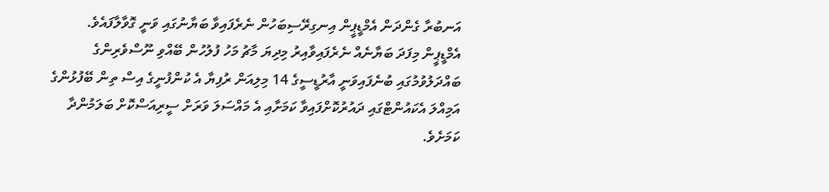އަނބުރާ ގެންދަން އެމްޑީޕީން އިނގިރޭސިބަހުން ނެރެފައިވާ ބަޔާނުގައި ވަނީ ގޮވާލާފައެވެ.
އެމްޑީޕީން މިފަދަ ބަޔާނެއް ނެރެފައިވާއިރު މިދިޔަ މާޗު މަހު ފުލުހުން ބޭއްވި ނޫސްވެރިންގެ ބައްދަލުވުމުގައި ބުނެފައިވަނީ އާރުޑީސީގެ 14 މިލިއަން ރުފިޔާ އެ ކުންފުނީގެ އިސް ތިން ބޭފުޅުންގެ އަމިއްލަ އެކައުންޓްގައި ދައުރުކޮށްފައިވާ ކަމަށާއި އެ މައްސަލަ ވަރަށް ސީރިއަސްކޮށް ބަލަމުންދާ ކަމަށެވެ.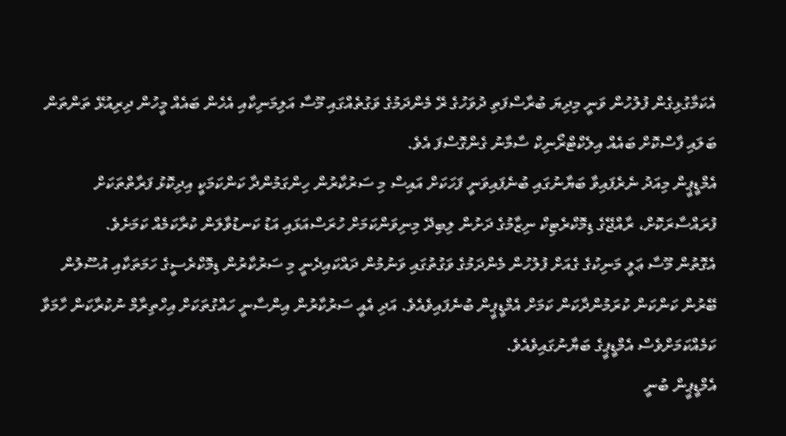އެކަމާގުޅިގެން ފުލުހުން ވަނީ މިދިޔަ ބުރާސްފަތި ދުވަހުގެ ރޭ މެންދަމުގެ ވަގުތެއްގައި މޫސާ އަލިމަނިކާއި އެހެން ބައެއް މީހުން ދިރިއުޅޭ ތަންތަން ބަލައި ފާސްކޮށް ބައެއް އިލެކްޓްރޯނިކް ސާމާނު ގެންގޮސްފަ އެވެ.
އެމްޑީޕީން މިއަދު ނެރެފައިވާ ބަޔާނުގައި ބުނެފައިވަނީ ފަހަކަށް އައިސް މި ސަރުކާރުން ހިންގަމުންދާ ކަންކަމަކީ އިދިކޮޅު ފަރާތްތަކަށް ފުރައްސާރަކޮށް، ރާއްޖޭގެ ޑިމޮކްރެޓިކް ނިޒާމުގެ ދަށުން ލިބިދޭ މިނިވަންކަމަށް ހުރަސްއަޅައި އަޑު ކަނޑުވާލަން ކުރާކަމެއް ކަމަށެވެ.
އެގޮތުން މޫސާ ޢަލީ މަނިކުގެ ގެއަށް ފުލުހުން މެންދަމުގެ ވަގުތުގައި ވަނުމުން ދައްކައިދެނީ މި ސަރުކާރުން ޑިމޮކްރެސީގެ ހަމަތަކާއި އުސޫލުން ބޭރުން ކަންކަން ކުރަމުންދާކަން ކަމަށް އެމްޑީޕީން ބުނެފައިވެއެވެ. އަދި އެއީ ސަރުކާރުން އިންސާނީ ހައްގުތަކަށް އިހްތިރާމް ނުކުރާކަން ހާމަވާ ކަމެއްކަމަށްވެސް އެމްޑީޕީގެ ބަޔާނުގައިވެއެވެ.
އެމްޑީޕީން ބުނީ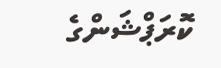ކޮރަޕްޝަންގެ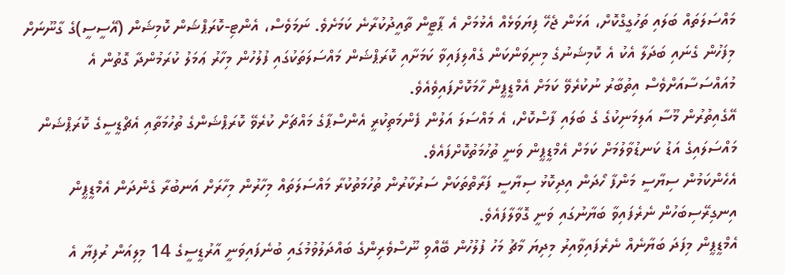މައްސަލަތައް ބަލައި ތަހުގީގްކޮށް، އަޅަން ޖެހޭ ފިޔަވަޅެއް އެޅުމަށް އެ ޕާޓީން ތާއީދުކުރާނެ ކަމަށެވެ. ނަމަވެސް، އެންޓި-ކޮރަޕްޝަން ކޮމިޝަން (އޭސީސީ)ގެ ގާނޫނަށް މިފަހުން ގެނައި ބަދަލާ އެކު އެ ކޮމިޝަނުގެ މިނިވަންކަން ގެއްލިފައިވާ ކަމަށާއި ކޮރަޕްޝަން މައްސަލަތަކުގައި ފުލުހުން މިހާރު ޢަމަލު ކުރަމުންދާ ގޮތުން އެ މުއައްސަސާއަށްވެސް އިތުބާރު ނުކުރެވޭ ކަމަށް އެމްޑީޕީން ހާމަކޮށްފައިވެއެވެ.
އޭގެއިތުރުން މޫސާ އަލިމަނިކުގެ ގެ ބަލައި ފާސްކޮށް، އެ މައްސަލަ އަލުން ފެންމަތިކުރީ އެންސްޕާގެ މައްޗަށް ކުރެވޭ ކޮރަޕްޝަންގެ ތުހުމަތާއި އެޗްޑީސީގެ ކޮރަޕްޝަން މައްސަލައިގެ އަޑު ކަނޑުވާލުމަށް ކަމަށް އެމްޑީޕީން ވަނީ ތުހުމަތުކޮށްފައެވެ.
އެހެންކަމުން ސިޔާސީ މަންފާ ހޯދަން އިދިކޮޅު ސިޔާސީ ފަރާތްތަކަށް ސަރުކާރުން ތުހުމަތުކުރާ މައްސަލަތައް މިހާރުން މިހާރަށް އަނބުރާ ގެންދަން އެމްޑީޕީން އިނގިރޭސިބަހުން ނެރެފައިވާ ބަޔާނުގައި ވަނީ ގޮވާލާފައެވެ.
އެމްޑީޕީން މިފަދަ ބަޔާނެއް ނެރެފައިވާއިރު މިދިޔަ މާޗު މަހު ފުލުހުން ބޭއްވި ނޫސްވެރިންގެ ބައްދަލުވުމުގައި ބުނެފައިވަނީ އާރުޑީސީގެ 14 މިލިއަން ރުފިޔާ އެ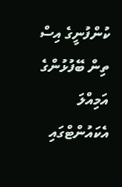ކުންފުނީގެ އިސް ތިން ބޭފުޅުންގެ އަމިއްލަ އެކައުންޓްގައި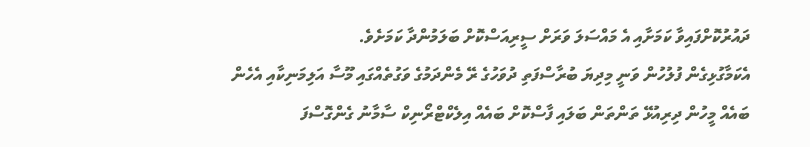ދައުރުކޮށްފައިވާ ކަމަށާއި އެ މައްސަލަ ވަރަށް ސީރިއަސްކޮށް ބަލަމުންދާ ކަމަށެވެ.
އެކަމާގުޅިގެން ފުލުހުން ވަނީ މިދިޔަ ބުރާސްފަތި ދުވަހުގެ ރޭ މެންދަމުގެ ވަގުތެއްގައި މޫސާ އަލިމަނިކާއި އެހެން ބައެއް މީހުން ދިރިއުޅޭ ތަންތަން ބަލައި ފާސްކޮށް ބައެއް އިލެކްޓްރޯނިކް ސާމާނު ގެންގޮސްފަ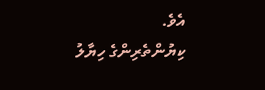އެވެ.
ކިޔުންތެރިންގެ ހިޔާލު